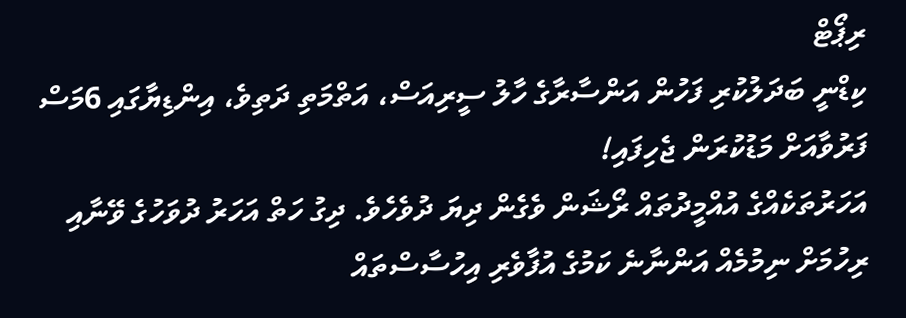ރިޕޯޓް
ކިޑްނީ ބަދަލުކުރި ފަހުން އަންސާރާގެ ހާލު ސީރިއަސް، އަތްމަތި ދަތިވެ، އިންޑިޔާގައި 6މަސް ފަރުވާއަށް މަޑުކުރަން ޖެހިފައި!
އަހަރުތަކެއްގެ އުއްމީދުތައް ރޯޝަން ވެގެން ދިޔަ ދުވެހެވެ. ދިގު ހަތް އަހަރު ދުވަހުގެ ވޭނާއި ރިހުމަށް ނިމުމެއް އަންނާނެ ކަމުގެ އުފާވެރި އިހުސާސްތައް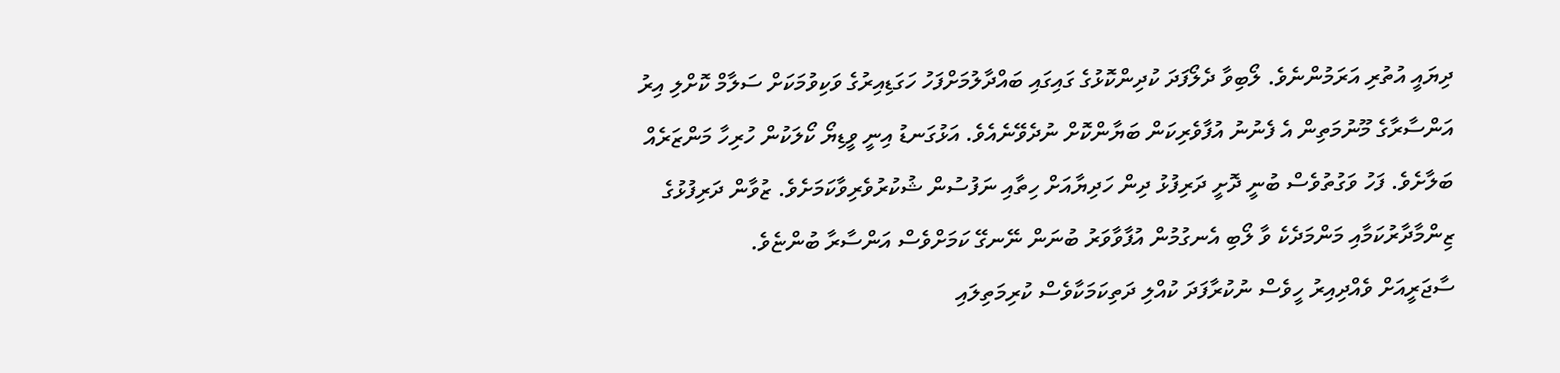ދިޔައީ އުތުރި އަރަމުންނެވެ. ލޯބިވާ ދެލޯފަދަ ކުދިންކޮޅުގެ ގައިގައި ބައްދާލުމަށްފަހު ހަގަޑިއިރުގެ ވަކިވުމަކަށް ސަލާމް ކޮށްލި އިރު އަންސާރާގެ މޫނުމަތިން އެ ފެނުނު އުފާވެރިކަން ބަޔާންކޮށް ނުދެވޭނެއެވެ. އަޅުގަނޑު އިނީ ވީޑިޔޯ ކޯލަކުން ހުރިހާ މަންޒަރެއް ބަލާށެވެ. ފަހު ވަގުތުވެސް ބުނީ ދޮށީ ދަރިފުޅު ދިން ހަދިޔާއަށް ހިތާއި ނަފުސުން ޝުކުރުވެރިވާކަމަށެވެ. ޒުވާން ދަރިފުޅުގެ ޒިންމާދާރުކަމާއި މަންމަދެކެ ވާ ލޯބި އެނގުމުން އުފާވާވަރު ބުނަން ނޭނގޭ ކަމަށްވެސް އަންސާރާ ބުންޏެވެ.
ސާޖަރީއަށް ވެއްދިއިރު ހީވެސް ނުކުރާފަދަ ކުއްލި ދަތިކަމަކާވެސް ކުރިމަތިލައި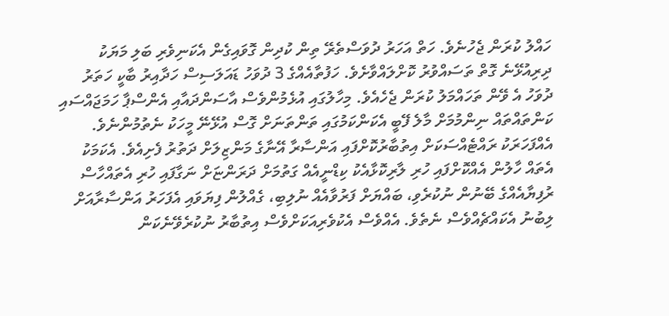ހައްލު ކުރަން ޖެހުނެވެ. ހަތް އަހަރު ދުވަސްތެރޭ ތިން ކުދިން ގޮވައިގެން އެކަނިވެރި ބަލި މަޔަކު ދިރިއުޅޭނެ ގޮތް ތަސައްވުރު ކޮށްލައްވާށެވެ. ހަފުތާއެއްގެ 3 ދުވަހު ޑައަލަސިސް ހަދާއިރު ބާކީ ހަތަރު ދުވަހު އެ ވޭން ތަހައްމަލު ކުރަން ޖެހެއެވެ. މިހާލުގައި އުޅެމުންވެސް އާސަންދައާއި އެންސްޕާ ހަމަޖައްސައި ކަންތައްތައް ނިންމުމަށް މާލެ ފޭބީ އެކަންކަމުގައި ތަންތަނަށް ގޮސް އުޅޭނޭ މީހަކު ނެތުމުންނެވެ. އެއްފަހަރަކު ރައްޓެއްސަކަށް އިތުބާރުކޮށްފައި އަންސާރާ އޭނާގެ މަންޒިލަށް ދަތުރު ފެށިއެވެ. އެކަމަކު އެތައް ހާލުން އެއްކޮށްފައި ހުރި ލާރިކޮޅާއެކު ކިޑްނީއެއް ގަތުމަށް ދަރަންޏަށް ނަގާފައި ހުރި އެތައްހާސް ރުފިޔާއެއްގެ ބޭނުން ނުކުރެވި، ބައްޔަށް ފަރުވާއެއް ނުލިބި، ގެއްލުން ފިޔަވައި އެފަހަރު އަންސާރާއަށް ލިބުނު އެކައްޗެއްވެސް ނެތެވެ. އެއްވެސް އެކުވެރިއަކަށްވެސް އިތުބާރު ނުކުރެވޭނެކަން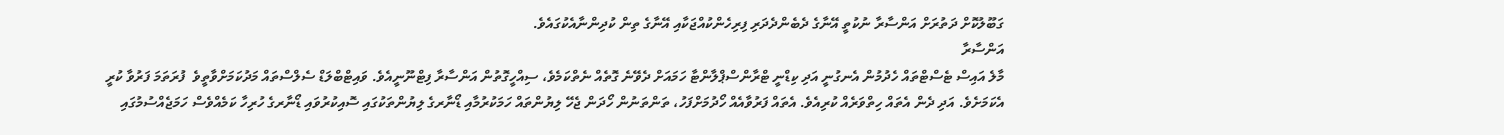ގަބޫލުކޮށް ދަތުރަށް އަންސާރާ ނުކުތީ އޭނާގެ ދެބެންދެދަރި ފިރިހެންކުއްޖަކާއި އޭނާގެ ތިން ކުދިންނާއެކުގައެވެ.
އަންސާރާ
މާލެ އައިސް ޓެސްޓްތައް ހެދުމުން އެނގުނީ އަދި ކިޑްނީ ޓްރާންސްޕްލާންޓާ ހަމައަށް ދެވޭނެ ގޮތެއް ނެތްކަމެވެ، ސިއްހީގޮތުން އަންސާރާ ފިޓްނޫނީއެވެ. ވައިޓްބްލަޑް ސެލްސްތައް މަދުކަމަށްވާތީވެ  ފުރަތަމަ ފަރުވާ ކުރީ އެކަމަށެވެ. އަދި ދެން އެތައް ހިތްވަރެއް ކުރިއެވެ. އެތައް ފަރުވާއެއް ހޯދުމަށްފަހު، ތަންތަނުން ހޯދަން ޖެހޭ ލިޔުންތައް ހަމަކުރުމާއި ޑޯނާރގެ ލިޔުންތަކުގައި ސޮއިކުރުވައި ޑޯނާރގެ ހުރިހާ ކަމެއްވެސް ހަމަޖެއްސުމުގައި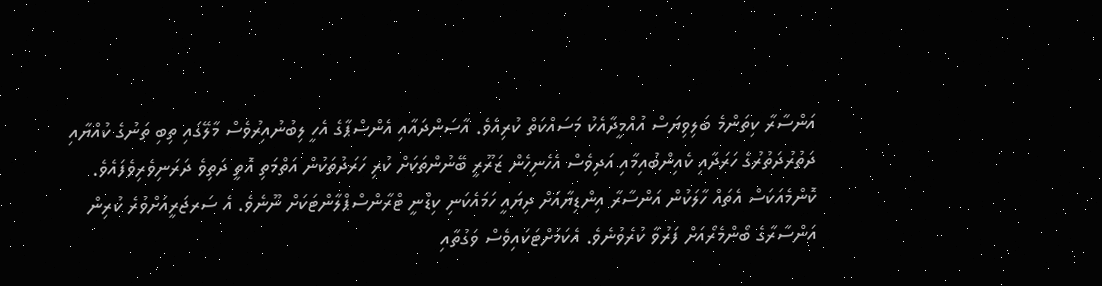އަންސާރާ ކިތަންމެ ބަލިވިޔަސް އުއްމީދާއެކު މަސައްކަތް ކުރިއެވެ. އާސަންދައާއި އެންސްޕާގެ އެހީ ލިބުނުއިރުވެސް މާލޭގައި ތިބި ތަނުގެ ކުއްޔާއި ދަތުރުދަތުރުގެ ހަރަދާއި ކެއިންބުއިމާއި އަދިވެސް އެހެނިހެން ޒަރޫރީ ބޭނުންތަކަށް ކުރި ހަރަދުތަކުން އަތްމަތި އޮތީ ދަތިވެ ދަރަނިވެރިވެފައެވެ.
ކޮންމެއަކަސް އެތައް ހާލަކުން އަންސާރާ އިންޑިޔާއަށް ދިޔައީ ހަމައެކަނި ކިޑްނީ ޓްރާންސްޕްލާންޓަކަށް ނޫނެވެ. އެ ސަރޖަރީއަށްވުރެ ކުރިން އަންސާރާގެ ބޯންމެރޯއަށް ފަރުވާ ކުރެވުނެވެ. އެކަމަށްޓަކައިވެސް ވަގުތާއި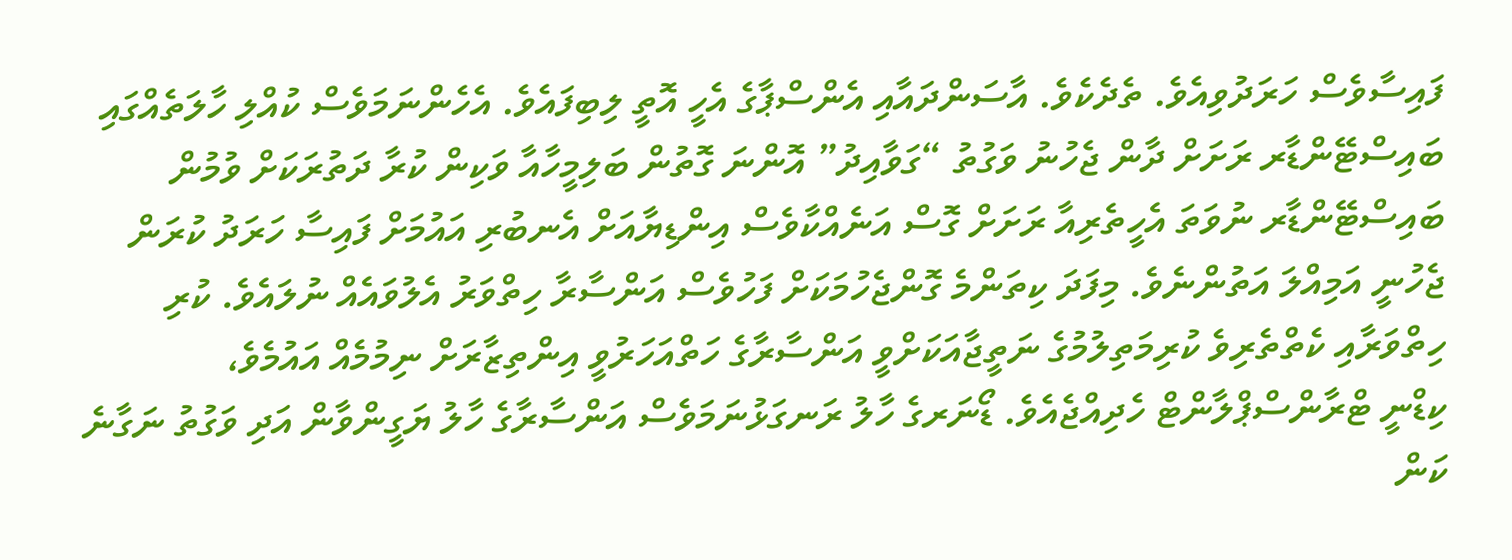ފައިސާވެސް ހަރަދުވިއެވެ. ތެދެކެވެ. އާސަންދައާއި އެންސްޕާގެ އެހީ އޮތީ ލިބިފައެވެ. އެހެންނަމަވެސް ކުއްލި ހާލަތެއްގައި ބައިސްޓޭންޑާރ ރަށަށް ދާން ޖެހުނު ވަގުތު “ގަވާއިދު” އޮންނަ ގޮތުން ބަލިމީހާއާ ވަކިން ކުރާ ދަތުރަކަށް ވުމުން ބައިސްޓޭންޑާރ ނުވަތަ އެހީތެރިއާ ރަށަށް ގޮސް އަނެއްކާވެސް އިންޑިޔާއަށް އެނބުރި އައުމަށް ފައިސާ ހަރަދު ކުރަން ޖެހުނީ އަމިއްލަ އަތުންނެވެ. މިފަދަ ކިތަންމެ ގޮންޖެހުމަކަށް ފަހުވެސް އަންސާރާ ހިތްވަރު އެލުވައެއް ނުލައެވެ. ކުރި ހިތްވަރާއި ކެތްތެރިވެ ކުރިމަތިލުމުގެ ނަތީޖާއަކަށްވީ އަންސާރާގެ ހަތްއަހަރުވީ އިންތިޒާރަށް ނިމުމެއް އައުމެވެ،
ކިޑްނީ ޓްރާންސްޕްލާންޓް ހެދިއްޖެއެވެ. ޑޯނަރގެ ހާލު ރަނގަޅުނަމަވެސް އަންސާރާގެ ހާލު ޔަގީންވާން އަދި ވަގުތު ނަގާނެ ކަން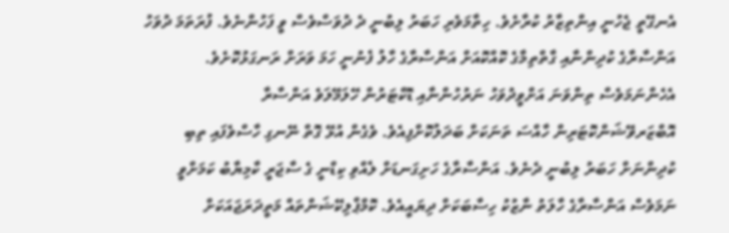އެނގޭތީ ޖެހުނީ އިންތިޒާރު ކުރާށެވެ. ހިތާމަވެރި ހަބަރު ލިބުނީ ދެ ދުވަސްވެސް ވީ ފަހުންނެވެ. ފުރަތަމަ ދުވަހު އަންސާރާގެ ކުދިންނާއި ގާތްތިމާގެ ކޮއްކޮއަށް އަންސާރާގެ ހާލު ފެނުނީ ހަމަ ވަރަށް ރަނގަޅުކޮށެވެ. އެހެންނަމަވެސް ތިންވަނަ އަށްވީދުވަހު ނަރުހުންނާއި ޑޮކްޓަރުން ހޭލަމޭލަވެ އަންސާރާ އޮބްޒަރވޭޝަންކޮޓަރިން ހާއްސަ ތަނަކަށް ބަދަލުކޮށްފިއެވެ. ވެގެން އުޅޭ ގޮތް ނޭނގި ހާސްވެފައި ތިބި ކުދިންނަށް ހަބަރު ލިބުނީ ދެނެވެ. އަންސާރާގެ ހަށިގަނޑަށް ލެއްވި ކިޑްނީ ގެ ސާޖަރީ ކާމިޔާބު ކަމަށްވީ ނަމަވެސް އަންސާރާގެ ހާލަތު ނާޒުކު ހިސާބަކަށް ދިޔައީއެވެ. ކޮމްޕްލިކޭޝަންތައް މަތީދަރަޖައަކަށް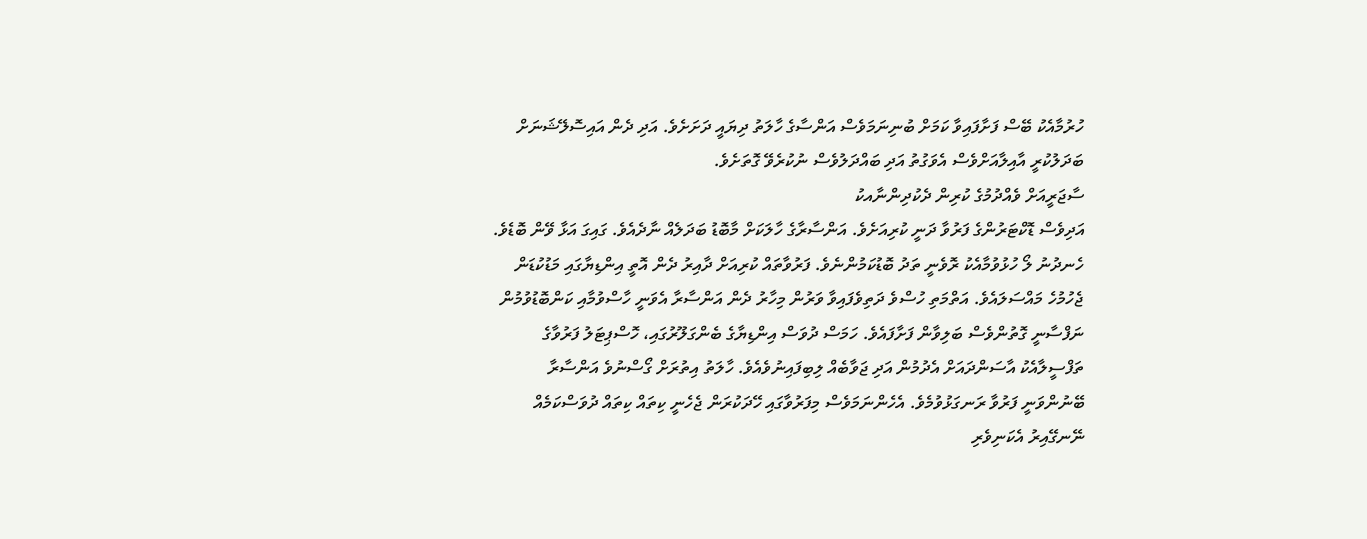ހުރުމާއެކު ބޭސް ފަށާފައިވާ ކަމަށް ބުނިނަމަވެސް އަންސާގެ ހާލަތު ދިޔައީ ދަށަށެވެ. އަދި ދެން އައިސޮލޭޝަނަށް ބަދަލުކުރީ އާއިލާއަށްވެސް އެވަގުތު އަދި ބައްދަލުވެސް ނުކުރެވޭ ގޮތަށެވެ.
ސާޖަރީއަށް ވެއްދުމުގެ ކުރިން ދެކުދިންނާއކު
އަދިވެސް ޑޮކްޓަރުންގެ ފަރުވާ ދަނީ ކުރިއަށެވެ. އަންސާރާގެ ހާލަކަށް މާބޮޑު ބަދަލެއް ނާދެއެވެ. ގައިގަ އަޅާ ވޭން ބޮޑެވެ. ހެނދުނު ލޯ ހުޅުވުމާއެކު ރޮވެނީ ތަދު ބޮޑުކަމުންނެވެ. ފަރުވާތައް ކުރިއަށް ދާއިރު ދެން އޮތީ އިންޑިޔާގައި މަޑުކުޑަން ޖެހުމުހެ މައްސަލައެވެ. އަތްމަތި ހުސްވެ ދަތިވެފައިވާ ވަރުން މިހާރު ދެން އަންސާރާ އެވަނީ ހާސްވުމާއި ކަންބޮޑުވުމުން ނަފްސާނީ ގޮތުންވެސް ބަލިވާން ފަށާފައެވެ. ހަމަސް ދުވަސް އިންޑިޔާގެ ބެންގަލޫރުގައި، ހޮސްޕިޓަލު ފަރުވާގެ ތަފްސީލާއެކު އާސަންދައަށް އެދުމުން އަދި ޖަވާބެއް ލިބިފައިނުވެއެވެ. ހާލަތު އިތުރަށް ގޯސްނުވެ އަންސާރާ ބޭނުންވަނީ ފަރުވާ ރަނގަޅުވުމެވެ. އެހެންނަމަވެސް މިފަރުވާގައި ހޭދަކުރަން ޖެހެނީ ކިތައް ކިތައް ދުވަސްކަމެއް ނޭނގޭއިރު އެކަނިވެރި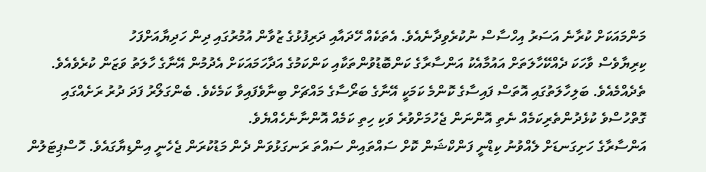މަންމައަކަށް ކުރާނެ އަސަރު އިހްސާސް ނުކުރެވިދާނެއެވެ. އެތަކެއް ހޭދައާއި ދަރިފުޅުގެ ޒުވާން އުމުރުގައި ދިން ހަދިޔާއަށްފަހު
ކިރިޔާވެސް ވާހަކަ ދެއްކޭހާލަތަށް އައުމާއެކު އަންސާރާގެ ކަންބޮޑުވުންތަކާއި ކަންކަމުގެ އަދާހަމައަކަށް އެދުމުން އޭނާގެ ހާލަތު ވަޒަން ކުރެވެއެވެ. ތެދެއްމެއެވެ. ބަލިހާލަތުގައި އޮތަސް ފައިސާގެ ކޮންމެ ކަމަކީ އޭނާގެ ބަރޯސާގެ މައްޗަށް ބިނާވެފައިވާ ކަމެކެވެ. ބެންގަލޯރު ފަދަ ދުރު ރަށެއްގައި ގޮތްހުސްވެ ކުޅެދުންތެރިކަމެއް ނެތި އޮންނަން ޖެހުމަށްވުރެ ވަކި ހިތި ކަމެއް އޮންނާނެހެއްޔެވެ.
އަންސާރާގެ ހަށިގަނޑަށް ލެއްވުނު ކިޑްނީ ފަންކްޝަން ކޮށް ސައްތައިން ސައްތަ ރަނގަޅުވަން ދެން މަޑުކުރަން ޖެހެނީ އިންޑިޔާގައެވެ. ހޮސްޕިޓަލުން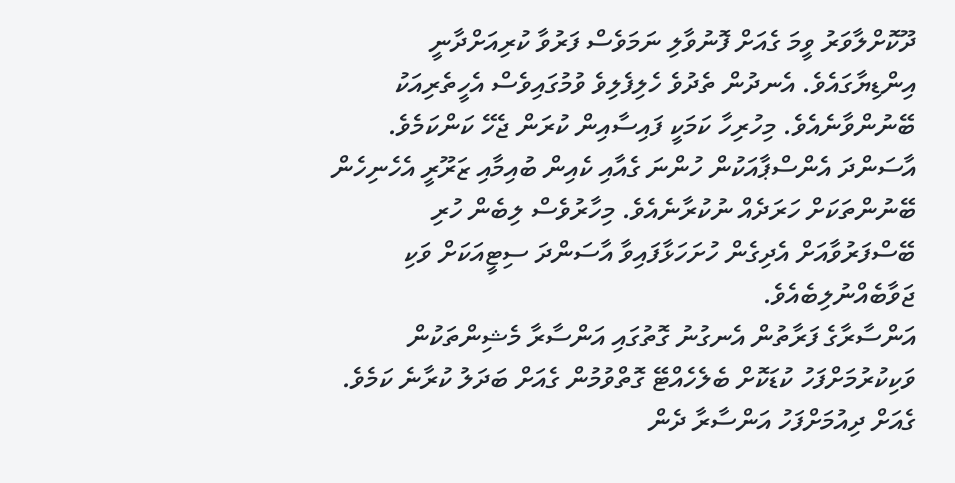ދޫކޮށްލާވަރު ވީމަ ގެއަށް ފޮނުވާލި ނަމަވެސް ފަރުވާ ކުރިއަށްދާނީ އިންޑިޔާގައެވެ. އެނދުން ތެދުވެ ހެލިފެލިވެ ވުމުގައިވެސް އެހީތެރިއަކު ބޭނުންވާނެއެވެ. މިހުރިހާ ކަމަކީ ފައިސާއިން ކުރަން ޖެހޭ ކަންކަމެވެ. އާސަންދަ އެންސްޕާއަކުން ހުންނަ ގެއާއި ކެއިން ބުއިމާއި ޒަރޫރީ އެހެނިހެން ބޭނުންތަކަށް ހަރަދެއް ނުކުރާނެއެވެ. މިހާރުވެސް ލިބެން ހުރި ބޭސްފަރުވާއަށް އެދިގެން ހުށަހަޅާފައިވާ އާސަންދަ ސިޓީއަކަށް ވަކި ޖަވާބެއްނުލިބެއެވެ.
އަންސާރާގެ ފަރާތުން އެނގުނު ގޮތުގައި އަންސާރާ މެޝިންތަކުން ވަކިކުރުމަށްފަހު ކުޑަކޮށް ބެލެހެއްޓޭ ގޮތްވުމުން ގެއަށް ބަދަލު ކުރާނެ ކަމެވެ. ގެއަށް ދިއުމަށްފަހު އަންސާރާ ދެން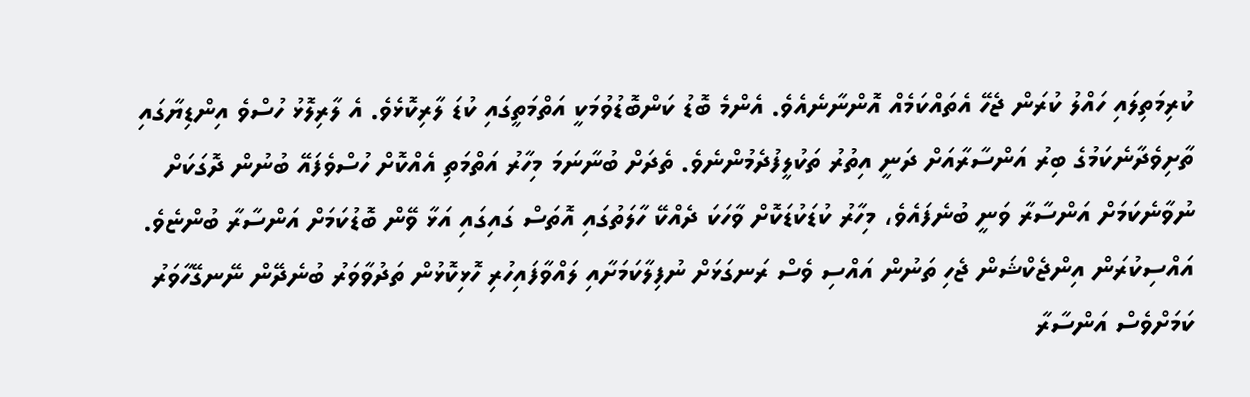ކުރިމަތިލައި ހައްލު ކުރަން ޖެހޭ އެތައްކަމެއް އޮންނާނެއެވެ. އެންމެ ބޮޑު ކަންބޮޑުވުމަކީ އަތްމަތީގައި ކުޑަ ލާރިކޮޅެވެ. އެ ލާރިލޮޅު ހުސްވެ އިންޑިޔާގައި ތާށިވެދާނެކަމުގެ ބިރު އަންސާރާއަށް ދަނީ އިތުރު ތަކުލީފުދެމުންނެވެ. ތެދަށް ބުނާނަމަ މިހާރު އަތްމަތި އެއްކޮށް ހުސްވެފައޭ ބުނުން ދޮގަކަށް ނުވާނެކަމަށް އަންސާރާ ވަނީ ބުނެފައެވެ، މިހާރު ކުޑަކުޑަކޮށް ވާހަކަ ދެއްކޭ ހާލަތުގައި އޮތަސް ގައިގައި އަޅާ ވޭން ބޮޑުކަމަށް އަންސާރާ ބުންޏެވެ. އައްސިކުރަން އިންޖެކްޝަން ޖެހި ތަނުން އައްސި ވެސް ރަނގަޅަށް ނުފިލާކަމަށާއި ލައްވާފައިހުރި ހޮޅިކޮޅުން ތަދުވާވަރު ބުނެދޭން ނޭނގޭހާވަރު ކަމަށްވެސް އަންސާރާ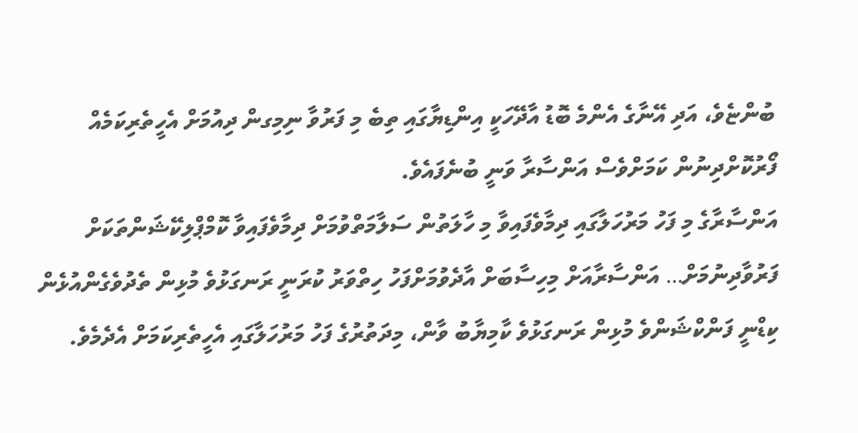ބުންޏެވެ، އަދި އޭނާގެ އެންމެ ބޮޑު އާދޭހަކީ އިންޑިޔާގައި ތިބެ މި ފަރުވާ ނިމިގން ދިއުމަށް އެހީތެރިކަމެއް ފޯރުކޮށްދިނުން ކަމަށްވެސް އަންސާރާ ވަނީ ބުނެފައެވެ.
އަންސާރާގެ މި ފަހު މަރުހަލާގައި ދިމާވެފައިވާ މި ހާލަތުން ސަލާމަތްވުމަށް ދިމާވެފައިވާ ކޮމްޕްލިކޭޝަންތަކަށް ފަރުވާދިނުމަށް… އަންސާރާއަށް މިހިސާބަށް އާދެވުމަށްފަހު ހިތްވަރު ކުރަނީ ރަނގަޅުވެ މުޅިން ތެދުވެގެންއުޅެން ކިޑްނީ ފަންކްޝަންވެ މުޅިން ރަނގަޅުވެ ކާމިޔާބު ވާން، މިދަތުރުގެ ފަހު މަރުހަލާގައި އެހީތެރިކަމަށް އެދެމެވެ.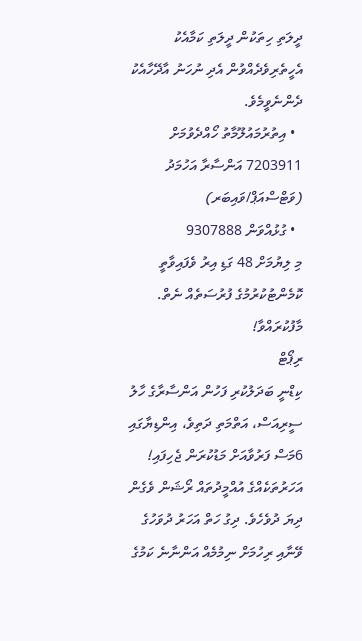ދީލަތި ހިތަކުން ދީލަތި ކަމާއެކު އެހީތެރިވެދެއްވުން އެދި ނުހަނު އާދޭހާއެކު ދެންނެވީމެވެ.
  • އިތުރުމައުލޫމާތު ހޯއްދެވުމަށް 7203911 އަންސާރާ އަހުމަދު (ވަޓްސްއަޕް/ވައިބަރ)
  • ގުޅުއްވަން 9307888
މި ލިޔުމަށް 48 ގަޑި އިރު ވެފައިވާތީ ކޮމެންޓުކުރުމުގެ ފުރުސަތެއް ނެތް. މާފުކުރައްވާ!
ރިޕޯޓް
ކިޑްނީ ބަދަލުކުރި ފަހުން އަންސާރާގެ ހާލު ސީރިއަސް، އަތްމަތި ދަތިވެ، އިންޑިޔާގައި 6މަސް ފަރުވާއަށް މަޑުކުރަން ޖެހިފައި!
އަހަރުތަކެއްގެ އުއްމީދުތައް ރޯޝަން ވެގެން ދިޔަ ދުވެހެވެ. ދިގު ހަތް އަހަރު ދުވަހުގެ ވޭނާއި ރިހުމަށް ނިމުމެއް އަންނާނެ ކަމުގެ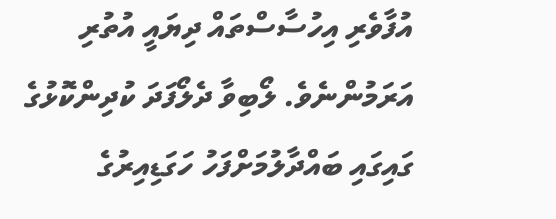އުފާވެރި އިހުސާސްތައް ދިޔައީ އުތުރި އަރަމުންނެވެ. ލޯބިވާ ދެލޯފަދަ ކުދިންކޮޅުގެ ގައިގައި ބައްދާލުމަށްފަހު ހަގަޑިއިރުގެ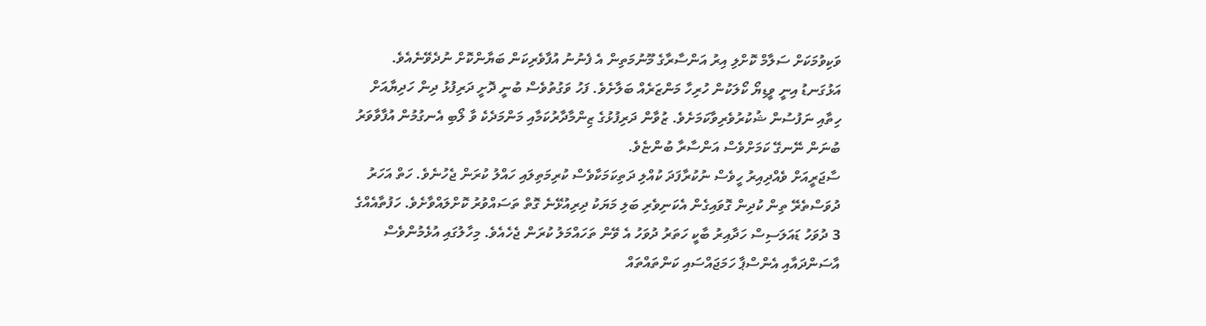ވަކިވުމަކަށް ސަލާމް ކޮށްލި އިރު އަންސާރާގެ މޫނުމަތިން އެ ފެނުނު އުފާވެރިކަން ބަޔާންކޮށް ނުދެވޭނެއެވެ. އަޅުގަނޑު އިނީ ވީޑިޔޯ ކޯލަކުން ހުރިހާ މަންޒަރެއް ބަލާށެވެ. ފަހު ވަގުތުވެސް ބުނީ ދޮށީ ދަރިފުޅު ދިން ހަދިޔާއަށް ހިތާއި ނަފުސުން ޝުކުރުވެރިވާކަމަށެވެ. ޒުވާން ދަރިފުޅުގެ ޒިންމާދާރުކަމާއި މަންމަދެކެ ވާ ލޯބި އެނގުމުން އުފާވާވަރު ބުނަން ނޭނގޭ ކަމަށްވެސް އަންސާރާ ބުންޏެވެ.
ސާޖަރީއަށް ވެއްދިއިރު ހީވެސް ނުކުރާފަދަ ކުއްލި ދަތިކަމަކާވެސް ކުރިމަތިލައި ހައްލު ކުރަން ޖެހުނެވެ. ހަތް އަހަރު ދުވަސްތެރޭ ތިން ކުދިން ގޮވައިގެން އެކަނިވެރި ބަލި މަޔަކު ދިރިއުޅޭނެ ގޮތް ތަސައްވުރު ކޮށްލައްވާށެވެ. ހަފުތާއެއްގެ 3 ދުވަހު ޑައަލަސިސް ހަދާއިރު ބާކީ ހަތަރު ދުވަހު އެ ވޭން ތަހައްމަލު ކުރަން ޖެހެއެވެ. މިހާލުގައި އުޅެމުންވެސް އާސަންދައާއި އެންސްޕާ ހަމަޖައްސައި ކަންތައްތައް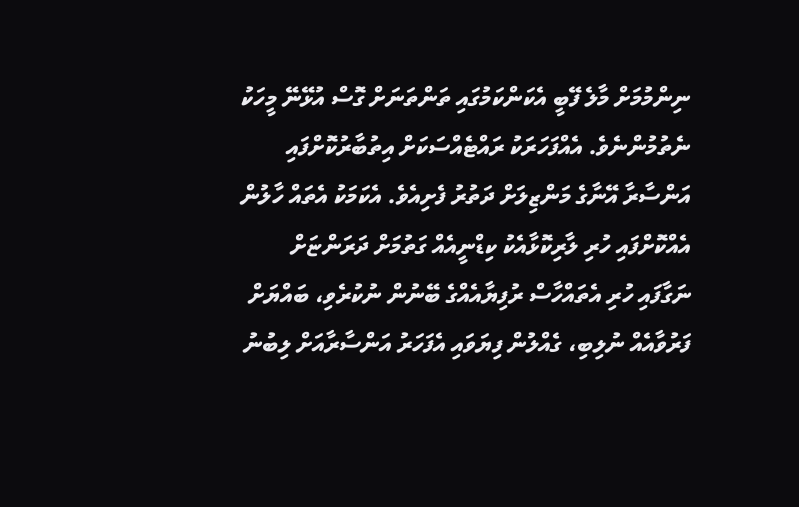ނިންމުމަށް މާލެ ފޭބީ އެކަންކަމުގައި ތަންތަނަށް ގޮސް އުޅޭނޭ މީހަކު ނެތުމުންނެވެ. އެއްފަހަރަކު ރައްޓެއްސަކަށް އިތުބާރުކޮށްފައި އަންސާރާ އޭނާގެ މަންޒިލަށް ދަތުރު ފެށިއެވެ. އެކަމަކު އެތައް ހާލުން އެއްކޮށްފައި ހުރި ލާރިކޮޅާއެކު ކިޑްނީއެއް ގަތުމަށް ދަރަންޏަށް ނަގާފައި ހުރި އެތައްހާސް ރުފިޔާއެއްގެ ބޭނުން ނުކުރެވި، ބައްޔަށް ފަރުވާއެއް ނުލިބި، ގެއްލުން ފިޔަވައި އެފަހަރު އަންސާރާއަށް ލިބުނު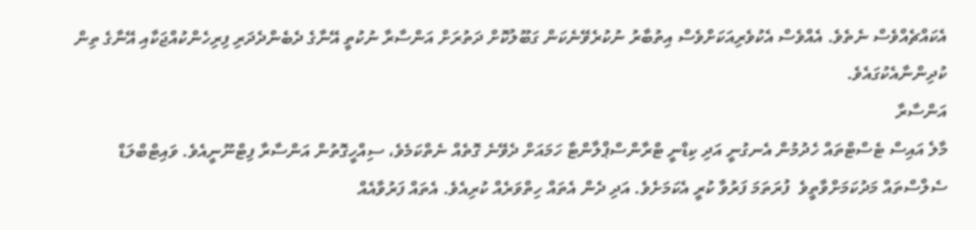އެކައްޗެއްވެސް ނެތެވެ. އެއްވެސް އެކުވެރިއަކަށްވެސް އިތުބާރު ނުކުރެވޭނެކަން ގަބޫލުކޮށް ދަތުރަށް އަންސާރާ ނުކުތީ އޭނާގެ ދެބެންދެދަރި ފިރިހެންކުއްޖަކާއި އޭނާގެ ތިން ކުދިންނާއެކުގައެވެ.
އަންސާރާ
މާލެ އައިސް ޓެސްޓްތައް ހެދުމުން އެނގުނީ އަދި ކިޑްނީ ޓްރާންސްޕްލާންޓާ ހަމައަށް ދެވޭނެ ގޮތެއް ނެތްކަމެވެ، ސިއްހީގޮތުން އަންސާރާ ފިޓްނޫނީއެވެ. ވައިޓްބްލަޑް ސެލްސްތައް މަދުކަމަށްވާތީވެ  ފުރަތަމަ ފަރުވާ ކުރީ އެކަމަށެވެ. އަދި ދެން އެތައް ހިތްވަރެއް ކުރިއެވެ. އެތައް ފަރުވާއެއް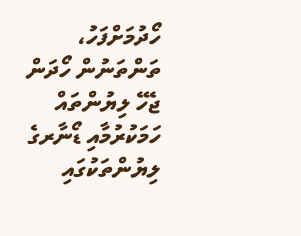ހޯދުމަށްފަހު، ތަންތަނުން ހޯދަން ޖެހޭ ލިޔުންތައް ހަމަކުރުމާއި ޑޯނާރގެ ލިޔުންތަކުގައި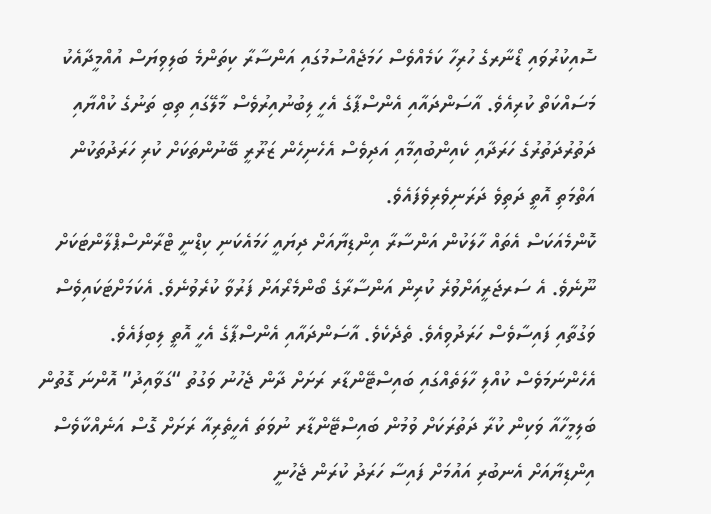ސޮއިކުރުވައި ޑޯނާރގެ ހުރިހާ ކަމެއްވެސް ހަމަޖެއްސުމުގައި އަންސާރާ ކިތަންމެ ބަލިވިޔަސް އުއްމީދާއެކު މަސައްކަތް ކުރިއެވެ. އާސަންދައާއި އެންސްޕާގެ އެހީ ލިބުނުއިރުވެސް މާލޭގައި ތިބި ތަނުގެ ކުއްޔާއި ދަތުރުދަތުރުގެ ހަރަދާއި ކެއިންބުއިމާއި އަދިވެސް އެހެނިހެން ޒަރޫރީ ބޭނުންތަކަށް ކުރި ހަރަދުތަކުން އަތްމަތި އޮތީ ދަތިވެ ދަރަނިވެރިވެފައެވެ.
ކޮންމެއަކަސް އެތައް ހާލަކުން އަންސާރާ އިންޑިޔާއަށް ދިޔައީ ހަމައެކަނި ކިޑްނީ ޓްރާންސްޕްލާންޓަކަށް ނޫނެވެ. އެ ސަރޖަރީއަށްވުރެ ކުރިން އަންސާރާގެ ބޯންމެރޯއަށް ފަރުވާ ކުރެވުނެވެ. އެކަމަށްޓަކައިވެސް ވަގުތާއި ފައިސާވެސް ހަރަދުވިއެވެ. ތެދެކެވެ. އާސަންދައާއި އެންސްޕާގެ އެހީ އޮތީ ލިބިފައެވެ. އެހެންނަމަވެސް ކުއްލި ހާލަތެއްގައި ބައިސްޓޭންޑާރ ރަށަށް ދާން ޖެހުނު ވަގުތު “ގަވާއިދު” އޮންނަ ގޮތުން ބަލިމީހާއާ ވަކިން ކުރާ ދަތުރަކަށް ވުމުން ބައިސްޓޭންޑާރ ނުވަތަ އެހީތެރިއާ ރަށަށް ގޮސް އަނެއްކާވެސް އިންޑިޔާއަށް އެނބުރި އައުމަށް ފައިސާ ހަރަދު ކުރަން ޖެހުނީ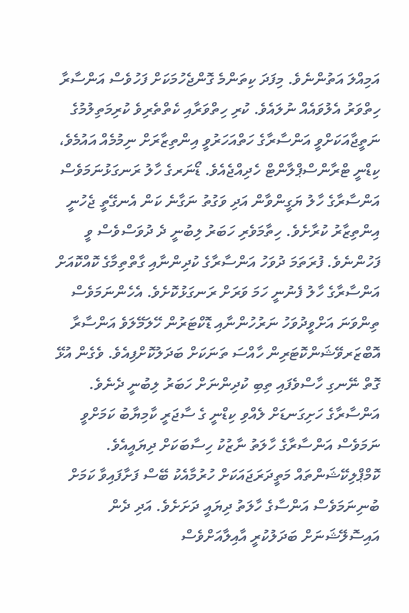އަމިއްލަ އަތުންނެވެ. މިފަދަ ކިތަންމެ ގޮންޖެހުމަކަށް ފަހުވެސް އަންސާރާ ހިތްވަރު އެލުވައެއް ނުލައެވެ. ކުރި ހިތްވަރާއި ކެތްތެރިވެ ކުރިމަތިލުމުގެ ނަތީޖާއަކަށްވީ އަންސާރާގެ ހަތްއަހަރުވީ އިންތިޒާރަށް ނިމުމެއް އައުމެވެ،
ކިޑްނީ ޓްރާންސްޕްލާންޓް ހެދިއްޖެއެވެ. ޑޯނަރގެ ހާލު ރަނގަޅުނަމަވެސް އަންސާރާގެ ހާލު ޔަގީންވާން އަދި ވަގުތު ނަގާނެ ކަން އެނގޭތީ ޖެހުނީ އިންތިޒާރު ކުރާށެވެ. ހިތާމަވެރި ހަބަރު ލިބުނީ ދެ ދުވަސްވެސް ވީ ފަހުންނެވެ. ފުރަތަމަ ދުވަހު އަންސާރާގެ ކުދިންނާއި ގާތްތިމާގެ ކޮއްކޮއަށް އަންސާރާގެ ހާލު ފެނުނީ ހަމަ ވަރަށް ރަނގަޅުކޮށެވެ. އެހެންނަމަވެސް ތިންވަނަ އަށްވީދުވަހު ނަރުހުންނާއި ޑޮކްޓަރުން ހޭލަމޭލަވެ އަންސާރާ އޮބްޒަރވޭޝަންކޮޓަރިން ހާއްސަ ތަނަކަށް ބަދަލުކޮށްފިއެވެ. ވެގެން އުޅޭ ގޮތް ނޭނގި ހާސްވެފައި ތިބި ކުދިންނަށް ހަބަރު ލިބުނީ ދެނެވެ. އަންސާރާގެ ހަށިގަނޑަށް ލެއްވި ކިޑްނީ ގެ ސާޖަރީ ކާމިޔާބު ކަމަށްވީ ނަމަވެސް އަންސާރާގެ ހާލަތު ނާޒުކު ހިސާބަކަށް ދިޔައީއެވެ. ކޮމްޕްލިކޭޝަންތައް މަތީދަރަޖައަކަށް ހުރުމާއެކު ބޭސް ފަށާފައިވާ ކަމަށް ބުނިނަމަވެސް އަންސާގެ ހާލަތު ދިޔައީ ދަށަށެވެ. އަދި ދެން އައިސޮލޭޝަނަށް ބަދަލުކުރީ އާއިލާއަށްވެސް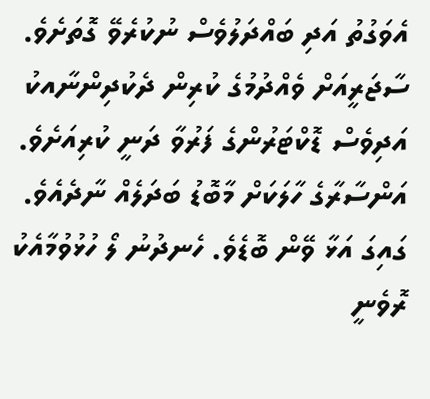އެވަގުތު އަދި ބައްދަލުވެސް ނުކުރެވޭ ގޮތަށެވެ.
ސާޖަރީއަށް ވެއްދުމުގެ ކުރިން ދެކުދިންނާއކު
އަދިވެސް ޑޮކްޓަރުންގެ ފަރުވާ ދަނީ ކުރިއަށެވެ. އަންސާރާގެ ހާލަކަށް މާބޮޑު ބަދަލެއް ނާދެއެވެ. ގައިގަ އަޅާ ވޭން ބޮޑެވެ. ހެނދުނު ލޯ ހުޅުވުމާއެކު ރޮވެނީ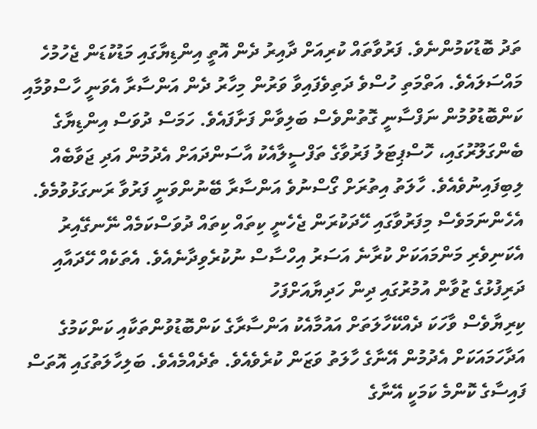ތަދު ބޮޑުކަމުންނެވެ. ފަރުވާތައް ކުރިއަށް ދާއިރު ދެން އޮތީ އިންޑިޔާގައި މަޑުކުޑަން ޖެހުމުހެ މައްސަލައެވެ. އަތްމަތި ހުސްވެ ދަތިވެފައިވާ ވަރުން މިހާރު ދެން އަންސާރާ އެވަނީ ހާސްވުމާއި ކަންބޮޑުވުމުން ނަފްސާނީ ގޮތުންވެސް ބަލިވާން ފަށާފައެވެ. ހަމަސް ދުވަސް އިންޑިޔާގެ ބެންގަލޫރުގައި، ހޮސްޕިޓަލު ފަރުވާގެ ތަފްސީލާއެކު އާސަންދައަށް އެދުމުން އަދި ޖަވާބެއް ލިބިފައިނުވެއެވެ. ހާލަތު އިތުރަށް ގޯސްނުވެ އަންސާރާ ބޭނުންވަނީ ފަރުވާ ރަނގަޅުވުމެވެ. އެހެންނަމަވެސް މިފަރުވާގައި ހޭދަކުރަން ޖެހެނީ ކިތައް ކިތައް ދުވަސްކަމެއް ނޭނގޭއިރު އެކަނިވެރި މަންމައަކަށް ކުރާނެ އަސަރު އިހްސާސް ނުކުރެވިދާނެއެވެ. އެތަކެއް ހޭދައާއި ދަރިފުޅުގެ ޒުވާން އުމުރުގައި ދިން ހަދިޔާއަށްފަހު
ކިރިޔާވެސް ވާހަކަ ދެއްކޭހާލަތަށް އައުމާއެކު އަންސާރާގެ ކަންބޮޑުވުންތަކާއި ކަންކަމުގެ އަދާހަމައަކަށް އެދުމުން އޭނާގެ ހާލަތު ވަޒަން ކުރެވެއެވެ. ތެދެއްމެއެވެ. ބަލިހާލަތުގައި އޮތަސް ފައިސާގެ ކޮންމެ ކަމަކީ އޭނާގެ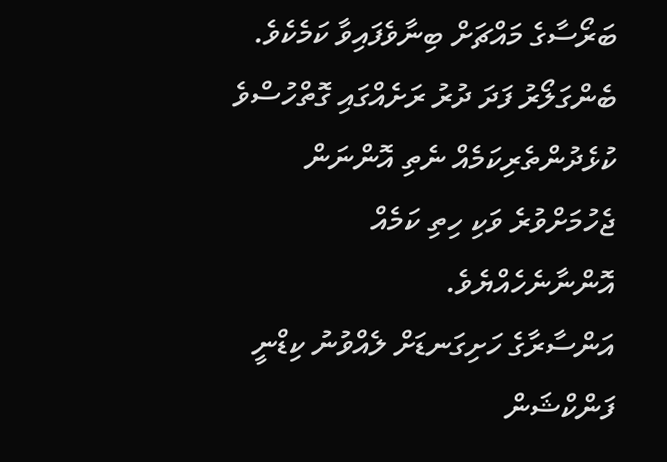ބަރޯސާގެ މައްޗަށް ބިނާވެފައިވާ ކަމެކެވެ. ބެންގަލޯރު ފަދަ ދުރު ރަށެއްގައި ގޮތްހުސްވެ ކުޅެދުންތެރިކަމެއް ނެތި އޮންނަން ޖެހުމަށްވުރެ ވަކި ހިތި ކަމެއް އޮންނާނެހެއްޔެވެ.
އަންސާރާގެ ހަށިގަނޑަށް ލެއްވުނު ކިޑްނީ ފަންކްޝަން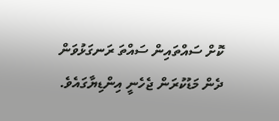ކޮށް ސައްތައިން ސައްތަ ރަނގަޅުވަން ދެން މަޑުކުރަން ޖެހެނީ އިންޑިޔާގައެވެ.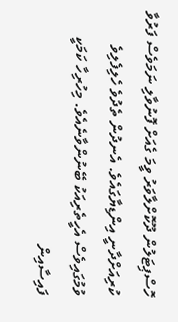ހޮސްޕިޓަލުން ދޫކޮށްލާވަރު ވީމަ ގެއަށް ފޮނުވާލި ނަމަވެސް ފަރުވާ ކުރިއަށްދާނީ އިންޑިޔާގައެވެ. އެނދުން ތެދުވެ ހެލިފެލިވެ ވުމުގައިވެސް އެހީތެރިއަކު ބޭނުންވާނެއެވެ. މިހުރިހާ ކަމަކީ ފައިސާއިން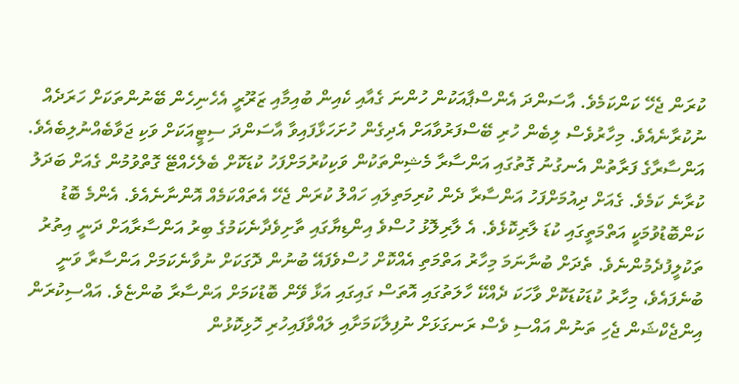ކުރަން ޖެހޭ ކަންކަމެވެ. އާސަންދަ އެންސްޕާއަކުން ހުންނަ ގެއާއި ކެއިން ބުއިމާއި ޒަރޫރީ އެހެނިހެން ބޭނުންތަކަށް ހަރަދެއް ނުކުރާނެއެވެ. މިހާރުވެސް ލިބެން ހުރި ބޭސްފަރުވާއަށް އެދިގެން ހުށަހަޅާފައިވާ އާސަންދަ ސިޓީއަކަށް ވަކި ޖަވާބެއްނުލިބެއެވެ.
އަންސާރާގެ ފަރާތުން އެނގުނު ގޮތުގައި އަންސާރާ މެޝިންތަކުން ވަކިކުރުމަށްފަހު ކުޑަކޮށް ބެލެހެއްޓޭ ގޮތްވުމުން ގެއަށް ބަދަލު ކުރާނެ ކަމެވެ. ގެއަށް ދިއުމަށްފަހު އަންސާރާ ދެން ކުރިމަތިލައި ހައްލު ކުރަން ޖެހޭ އެތައްކަމެއް އޮންނާނެއެވެ. އެންމެ ބޮޑު ކަންބޮޑުވުމަކީ އަތްމަތީގައި ކުޑަ ލާރިކޮޅެވެ. އެ ލާރިލޮޅު ހުސްވެ އިންޑިޔާގައި ތާށިވެދާނެކަމުގެ ބިރު އަންސާރާއަށް ދަނީ އިތުރު ތަކުލީފުދެމުންނެވެ. ތެދަށް ބުނާނަމަ މިހާރު އަތްމަތި އެއްކޮށް ހުސްވެފައޭ ބުނުން ދޮގަކަށް ނުވާނެކަމަށް އަންސާރާ ވަނީ ބުނެފައެވެ، މިހާރު ކުޑަކުޑަކޮށް ވާހަކަ ދެއްކޭ ހާލަތުގައި އޮތަސް ގައިގައި އަޅާ ވޭން ބޮޑުކަމަށް އަންސާރާ ބުންޏެވެ. އައްސިކުރަން އިންޖެކްޝަން ޖެހި ތަނުން އައްސި ވެސް ރަނގަޅަށް ނުފިލާކަމަށާއި ލައްވާފައިހުރި ހޮޅިކޮޅުން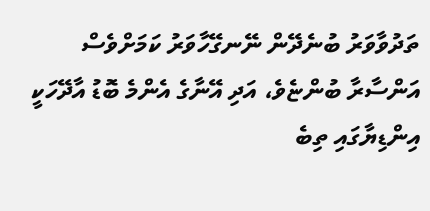ތަދުވާވަރު ބުނެދޭން ނޭނގޭހާވަރު ކަމަށްވެސް އަންސާރާ ބުންޏެވެ، އަދި އޭނާގެ އެންމެ ބޮޑު އާދޭހަކީ އިންޑިޔާގައި ތިބެ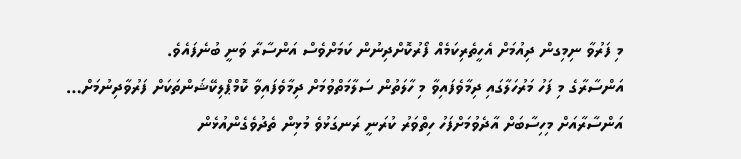މި ފަރުވާ ނިމިގން ދިއުމަށް އެހީތެރިކަމެއް ފޯރުކޮށްދިނުން ކަމަށްވެސް އަންސާރާ ވަނީ ބުނެފައެވެ.
އަންސާރާގެ މި ފަހު މަރުހަލާގައި ދިމާވެފައިވާ މި ހާލަތުން ސަލާމަތްވުމަށް ދިމާވެފައިވާ ކޮމްޕްލިކޭޝަންތަކަށް ފަރުވާދިނުމަށް… އަންސާރާއަށް މިހިސާބަށް އާދެވުމަށްފަހު ހިތްވަރު ކުރަނީ ރަނގަޅުވެ މުޅިން ތެދުވެގެންއުޅެން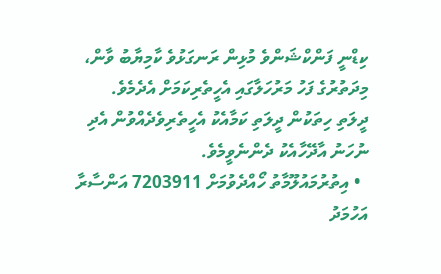ކިޑްނީ ފަންކްޝަންވެ މުޅިން ރަނގަޅުވެ ކާމިޔާބު ވާން، މިދަތުރުގެ ފަހު މަރުހަލާގައި އެހީތެރިކަމަށް އެދެމެވެ.
ދީލަތި ހިތަކުން ދީލަތި ކަމާއެކު އެހީތެރިވެދެއްވުން އެދި ނުހަނު އާދޭހާއެކު ދެންނެވީމެވެ.
  • އިތުރުމައުލޫމާތު ހޯއްދެވުމަށް 7203911 އަންސާރާ އަހުމަދު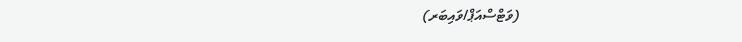(ވަޓްސްއަޕް/ވައިބަރ)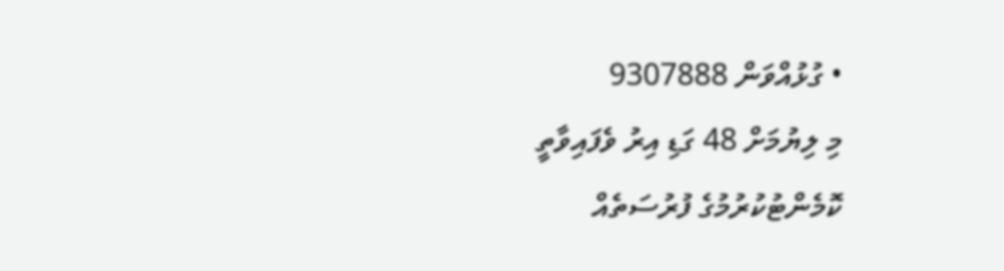• ގުޅުއްވަން 9307888
މި ލިޔުމަށް 48 ގަޑި އިރު ވެފައިވާތީ ކޮމެންޓުކުރުމުގެ ފުރުސަތެއް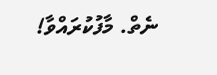ނެތް. މާފުކުރައްވާ!